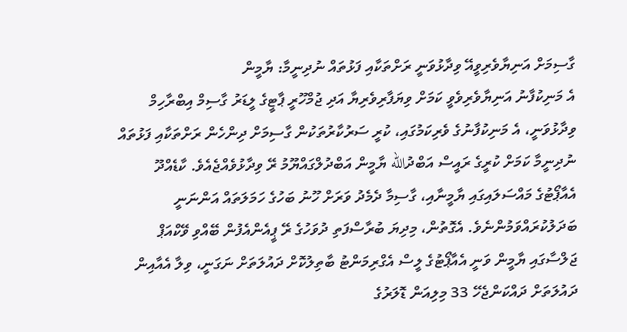ގާސިމަށް އަނިޔާވެރިވީއޭ ވިދާޅުވަނީ ރަށްތަކާއި ފަޅުތައް ނުދިނީމާ: ޔާމީން
އެ މަނިކުފާނު އަނިޔާވެރިވެވީ ކަމަށް ވިޔަފާރިވެރިޔާ އަދި ޖުމްހޫރީ ޕާޓީގެ ލީޑަރު ގާސިމް އިބްރާހިމް ވިދާޅުވަނީ، އެ މަނިކުފާނުގެ ވެރިކަމުގައި، ކުރީ ސަރުކާރުތަކުން ގާސިމަށް ދިންހެން ރަށްތަކާއި ފަޅުތައް ނުދިނީމާ ކަމަށް ކުރީގެ ރައީސް އަބްދުالله ޔާމީން އަބްދުލްގައްޔޫމު ރޭ ވިދާޅުވެއްޖެއެވެ. ކާޑެއްދޫ އެއާޕޯޓުގެ މައްސަލައިގައި ޔާމީނާއި، ގާސިމާ ދެމެދު ވަރަށް ހޫނު ބަހުގެ ހަމަލަތައް އަންނަނީ ބަދަލުކުރައްވަމުންނެވެ. އެގޮތުން، މިދިޔަ ބުރާސްފަތި ދުވަހުގެ ރޭ ޕީއެންއެފުން ބޭއްވި ވޭކްއަޕް ޖަލްސާގައި ޔާމީން ވަނީ އެއާޕޯޓުގެ ލީސް އެގްރިމަންޓު ބާތިލުކޮށް ދައުލަތަށް ނަގަނީ، ވިލާ އެއާއިން ދައުލަތަށް ދައްކަންޖެހޭ 33 މިލިއަން ޑޮލަރުގެ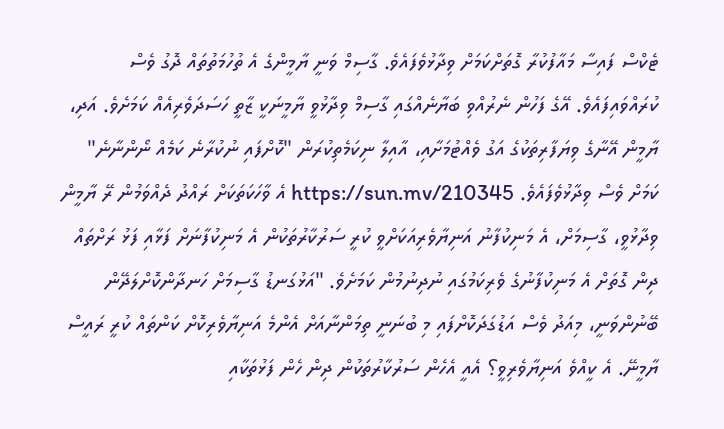ޓެކްސް ފައިސާ މައާފުކުރާ ގޮތަށްކަމަށް ވިދާޅުވެފައެވެ. ގާސިމް ވަނީ ޔާމީންގެ އެ ތުހުމަތުތައް ދޮގު ވެސް ކުރައްވައިފައެވެ. އޭގެ ފަހުން ނެރުއްވި ބަޔާނެއްގައި ގާސިމް ވިދާޅުވީ ޔާމީނަކީ ޒާތީ ހަސަދަވެރިއެއް ކަމަށެވެ. އަދި، ޔާމީން އޭނާގެ ވިޔަފާރިތަކުގެ އަގު ވެއްޓުމަށާއި، އާއިލާ ނިކަމެތިކުރަން "ކޮށްފައި ނުކުރާނެ ކަމެއް ނޯންނާނެ" ކަމަށް ވެސް ވިދާޅުވެފައެވެ. https://sun.mv/210345 އެ ވާހަކަތަކަށް ރައްދު ދެއްވަމުން ރޭ ޔާމީން ވިދާޅުވީ، ގާސިމަށް، އެ މަނިކުފާނު އަނިޔާވެރިއަކަށްވީ ކުރީ ސަރުކާރުތަކުން އެ މަނިކުފާނަށް ފަޅާއި ފަޅު ރަށްތައް ދިން ގޮތަށް އެ މަނިކުފާނުގެ ވެރިކަމުގައި ނުދިނުމުން ކަމަށެވެ. "އަޅުގަނޑު ގާސިމަށް ހަނދާންކޮށްލަދޭން ބޭނުންވަނީ، މިއަދު ވެސް އަޑުގަދަކޮށްފައި މި ބުނަނީ ތިމަންނާއަށް އެންމެ އަނިޔާވެރިކޮށް ކަންތައް ކުރީ ރައީސް ޔާމީނޭ. އެ ކީއްވެ އަނިޔާވެރިވީ؟ އެއީ އެހެން ސަރުކާރުތަކުން ދިން ހެން ފަޅުތަކާއި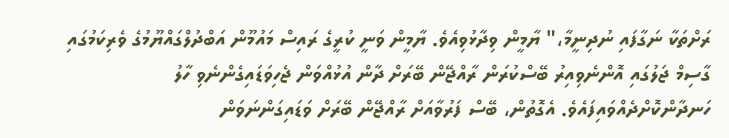ރަށްތަކާ ނަގާފައި ނުދިނީމާ،" ޔާމީން ވިދާޅުވިއެވެ. ޔާމީން ވަނީ ކުރީގެ ރައިސް މައުމޫން އަބްދުލްގައްޔޫމުގެ ވެރިކަމުގައި ގާސިމް ޖަލުގައި އޮންނެވިއިރު ބޭސްކުރަން ރާއްޖޭން ބޭރަށް ދާން އުޅުއްވަން ޖެހިވަޑައިގެންނެވި ހާލު ހަނދާންކޮށްދެއްވައިފައެވެ. އެގޮތުން، ބޭސް ފަރުވާއަށް ރާއްޖޭން ބޭރަށް ވަޑައިގަންނަވަން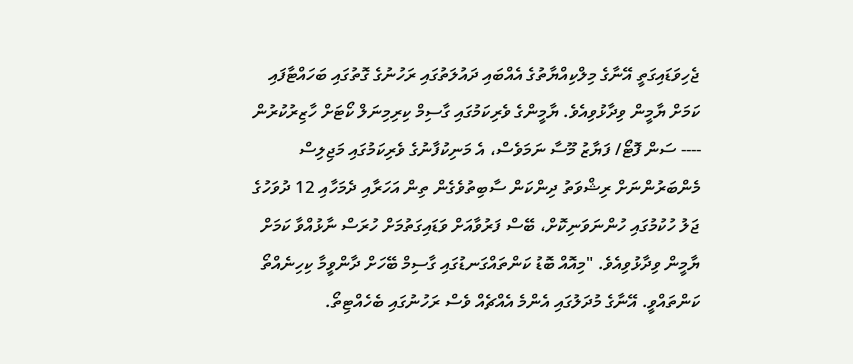ޖެހިވަޑައިގަތީ އޭނާގެ މިލްކިއްޔާތުގެ އެއްބައި ދައުލަތުގައި ރަހުނުގެ ގޮތުގައި ބަހައްޓާފައި ކަމަށް ޔާމީން ވިދާޅުވިއެވެ. ޔާމީންގެ ވެރިކަމުގައި ގާސިމް ކިރިމިނަލް ކޯޓަށް ހާޒިރުކުރުން ---- ސަން ފޮޓޯ/ ފަޔާޒު މޫސާ ނަމަވެސް، އެ މަނިކުފާނުގެ ވެރިކަމުގައި މަޖިލިސް މެންބަރުންނަށް ރިޝްވަތު ދިންކަން ސާބިތުވެގެން ތިން އަހަރާއި ދެމަހާއި 12 ދުވަހުގެ ޖަލު ހުކުމުގައި ހުންނަވަނިކޮށް، ބޭސް ފަރުވާއަށް ވަޑައިގަތުމަށް ހުރަސް ނާޅުއްވާ ކަމަށް ޔާމީން ވިދާޅުވިއެވެ. "މިއޮއް ބޮޑު ކަންތައްގަނޑުގައި ގާސިމް ބޭހަށް ދާންވީމާ ކިހިނެއްތޯ ކަންތައްވީ. އޭނާގެ މުދަލުގައި އެންމެ އެއްޗެއް ވެސް ރަހުނުގައި ބެހެއްޓިތޯ.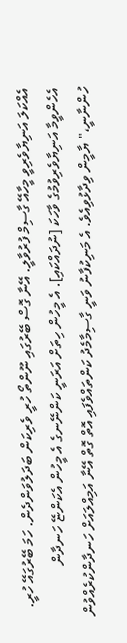އެއްކަލަ އަނިޔާވެރިވީ މީހާއޭ ގާސިމް ފުރުވާލީ. އޭނާ ގޮސް ބޭރުގައި ނޫންތޯ ހުރީ ވެރިކަން ބަދަލުވަންދެން. ހަމަ ބޭރުގައޭ ހުރީ. އެހެންވީމާ އަނިޔާވެރިވުމުގެ ވާހަކަ [ނުދައްކައި]. އެ މީހުން ހިތަށް އަރަނީ ކަންނޭނގެ އެ މީހުން އެކަންޏޭ ހަނދާން ހުންނާނީ،" ޔާމީން ވިދާޅުވިއެވެ. އެ މަނިކުފާނު ވަނީ ގާސިމާމެދު ކަންތައްވެފައި އޮތް ގޮތް އޭނާ އަމިއްލައަށް ހަނދާންކުރެއްވުން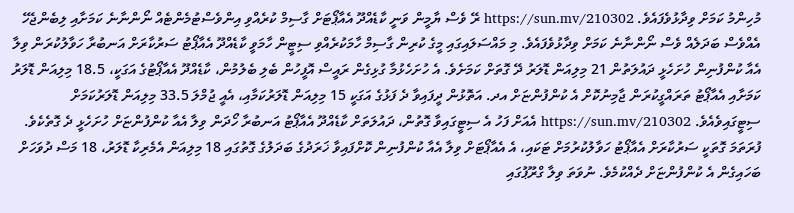މުހިންމު ކަމަށް ވިދާޅުވެފައެވެ. https://sun.mv/210302 ރޭ ވެސް ޔާމީން ވަނީ ކާޑެއްދޫ އެއާޕޯޓަށް ގާސިމް ކުރެއްވި އިންވެސްޓުމެންޓެއް ނޯންނާނެ ކަމަށާއި ލިބެންޖެހޭ އެއްވެސް ބަދަލެއް ވެސް ނޯންނާނެ ކަމަށް ވިދާޅުވެފައެވެ. މި މައްސަލައިގައި މީގެ ކުރިން ގާސިމް ހާމަކުރެއްވި ސިޓީން ހާމަވީ ކާޑެއްދޫ އެއާޕޯޓު ސަރުކާރަށް އަނބުރާ ހަވާލުކުރަން ވިލާ އެއާ ކުންފުނިން ހުށަހެޅީ ދައުލަތުން 21 މިލިއަން ޑޮލަރު ދޭ ގޮތަށް ކަމަށެވެ. އެ ހުށަހެޅުމާ ގުޅިގެން ރައީސް އޮފީހުން ބެލި ބެލުމުން، ކާޑެއްދޫ އެއާޕޯޓުގެ އަގަކީ، 18.5 މިލިއަން ޑޮލަރު ކަމަށާއި އެއާޕޯޓު ތަރައްގީކުރަން ޖާމިނުކޮށް އެ ކުންފުންޏަށް އދ. އަތޮޅުން ދީފައިވާ ދެ ފަޅުގެ އަގަކީ 15 މިލިއަން ޑޮލަރުކަމާއި، އެއީ ޖުމްލަ 33.5 މިލިއަން ޑޮލަރުކަމަށް ސިޓީގައިވެއެވެ. https://sun.mv/210302 އެއަށް ފަހު އެ ސިޓީގައިވާ ގޮތުން، ދައުލަތަށް ކާޑެއްދޫ އެއާޕޯޓު އަނބުރާ ހޯދަން ވިލާ އެއާ ކުންފުންޏަށް ހުށަހެޅީ ދެ ގޮތެކެވެ. ފުރަތަމަ ގޮތަކީ ސަރުކާރަށް އެއާޕޯޓު ހަވާލުކުރުމަށް ޓަކައި، އެ އެއާޕޯޓަށް ވިލާ އެއާ ކުންފުނިން ކޮށްފައިވާ ޚަރަދުގެ ބަދަލުގެ ގޮތުގައި 18 މިލިއަން އެމެރިކާ ޑޮލަރު، 18 މަސް ދުވަހަށް ބަހައިގެން އެ ކުންފުންޏަށް ދެއްކުމެވެ. ނުވަތަ ވިލާ ގްރޫޕުގައި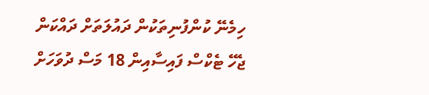ހިމެނޭ ކުންފުނިތަކުން ދައުލަތަށް ދައްކަން ޖެހޭ ޓެކްސް ފައިސާއިން 18 މަސް ދުވަހަށް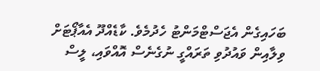ބަހައިގެން އެޖަސްޓްމަންޓު ހެދުމެވެ. ކާޑެއްދޫ އެއާޕޯޓަށް ވިލާއިން ވައުދުވި ތަރައްގީ ނުގެނެސް އޮއްވައި، ލީސް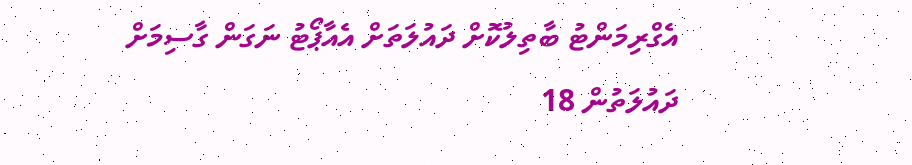އެގްރިމަންޓު ބާތިލުކޮށް ދައުލަތަށް އެއާޕޯޓު ނަގަން ގާސިމަށް ދައުލަތުން 18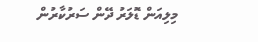މިލިއަން ޑޮލަރު ދޭން ސަރުކާރުން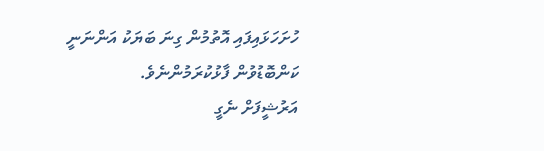ހުށަހަޅައިފައި އޮތުމުން ގިނަ ބަޔަކު އަންނަނީ ކަންބޮޑުވުން ފާޅުކުރަމުންނެވެ.
އަރުޝީފަށް ނެގީ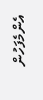އެންމެފަހުން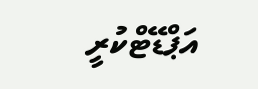އަޕްޑޭޓްކުރީ